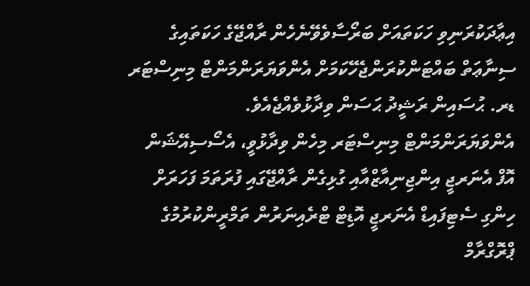އިޢާދަކުރަނިވި ހަކަތައަށް ބަރޯސާވެވޭނެހެން ރާއްޖޭގެ ހަކަތައިގެ ސިނާޢަތް ބައްޓަންކުރަންޖެހޭކަމަށް އެންވަޔަރަންމަންޓް މިނިސްޓަރ ޑރ. ޙުސައިން ރަޝީދު ޙަސަން ވިދާޅުވެއްޖެއެވެ.
އެންވަޔަރަންމަންޓް މިނިސްޓަރ މިހެން ވިދާޅުވީ، އެސޯސިއޭޝަން އޮފް އެނަރޖީ އިންޖިނިއާޒްއާއި ގުޅިގެން ރާއްޖޭގައި ފުރަތަމަ ފަހަރަށް ހިންގި ސެޓިފައިޑް އެނަރޖީ އޮޑިޓް ޓްރެއިނަރުން ތަމްރީންކުރުމުގެ ޕްރޮގްރާމް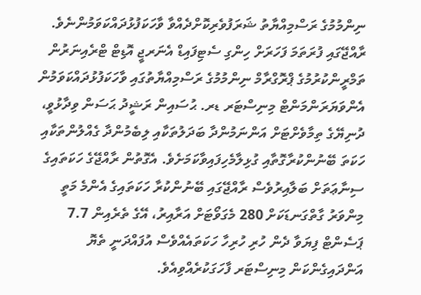ނިންމުމުގެ ރަސްމިއްޔާތު ޝަރަފުވެރިކޮށްދެއްވާ ވާހަކަފުޅުދައްކަވަމުންނެވެ.
ރާއްޖޭގައި ފުރަތަމަ ފަހަރަށް ހިންގި ސެޓިފައިޑް އެނަރޖީ އޮޑިޓް ޓްރެއިނަރުން ތަމްރީންކުރުމުގެ ޕްރޮގްރާމް ނިންމުމުގެ ރަސްމިއްޔާތުގައި ވާހަކަފުޅުދައްކަވަމުން އެންވަޔަރަންމަންޓް މިނިސްޓަރ ޑރ. ޙުސައިން ރަޝީދު ޙަސަން ވިދާޅުވީ، ދުނިޔޭގެ ތިމާވެށްޓަށް އަންނަމުންދާ ބަދަލުތަކާއި ލިބެމުންދާ ގެއްލުންތަކާއި ހަކަތަ ބޭނުންކުރާގޮތާއި ގުޅިލާމެހިފައިވާކަމަށެވެ. އެގޮތުން ރާއްޖޭގެ ހަކަތައިގެ ސިނާޢަތަށް ބަލާއިރުވެސް ރާއްޖޭގައި ބޭނުންކުރާ ހަކަތައިގެ އެންމެ މަތީ މިންވަރު ގާތްގަނޑަކަށް 280 މެގަވޯޓަށް އަރާއިރު، އޭގެ ތެރެއިން 7.7 ޕަސެންޓް ފިޔަވާ ދެން ހުރި ހުރިހާ ހަކަތައެއްވެސް އުފައްދަނީ ތެޔޮ އަންދައިގެންކަން މިނިސްޓަރ ފާހަގަކުރެއްވިއެވެ.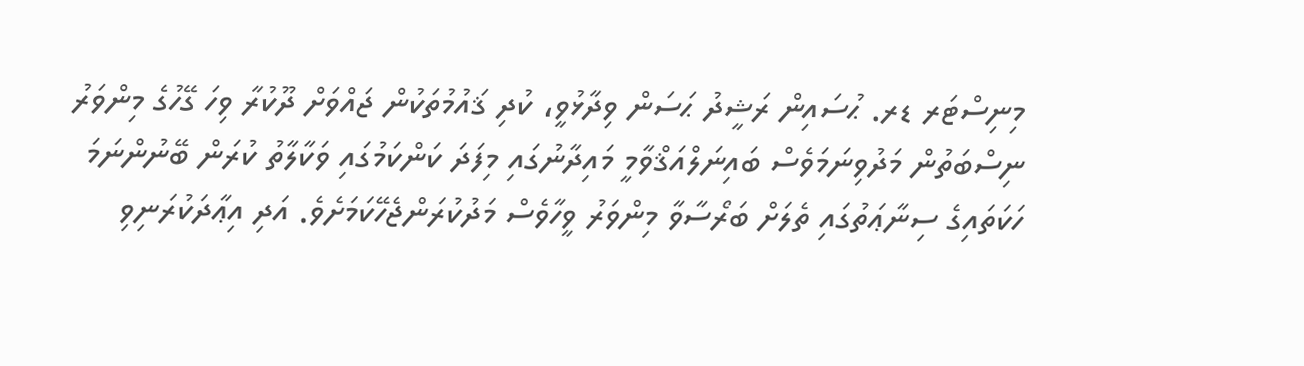މިނިސްޓަރ ޑރ. ޙުސައިން ރަޝީދު ޙަސަން ވިދާޅުވީ، ކުދި ޤައުމުތަކުން ޖައްވަށް ދޫކުރާ ވިހަ ގޭހުގެ މިންވަރު ނިސްބަތުން މަދުވިނަމަވެސް ބައިނަލްއަޤްވާމީ މައިދާނުގައި މިފަދަ ކަންކަމުގައި ވަކާލާތު ކުރަން ބޭނުންނަމަ ހަކަތައިގެ ސިނާޢަތުގައި ތެލަށް ބަރޯސާވާ މިންވަރު ވީހާވެސް މަދުކުރަންޖެހޭކަމަށެވެ. އަދި އިޢާދަކުރަނިވި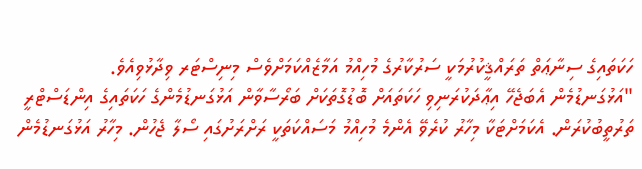ހަކަތައިގެ ސިނާޢަތް ތަރައްޤީކުރުމަކީ ސަރުކާރުގެ މުހިއްމު އަމާޒެއްކަމަށްވެސް މިނިސްޓަރ ވިދާޅުވިއެވެ.
"އަޅުގަނޑުމެން އެބަޖެހޭ އިޢާދަކުރަނިވި ހަކަތައަށް ބޮޑުގޮތަކަށް ބަރޯސާވާން އަޅުގަނޑުމެންގެ ހަކަތައިގެ އިންޑަސްޓްރީ ތަރުތީބުކުރަން. އެކަމަށްޓަކާ މިހާރު ކުރެވޭ އެންމެ މުހިއްމު މަސައްކަތަކީ ރަށްރަށުގައި ސޯލާ ޖެހުން. މިހާރު އަޅުގަނޑުމެން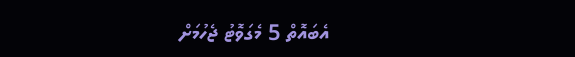އެބައޮތް 5 މެގަވޮޓު ޖެހުމަށް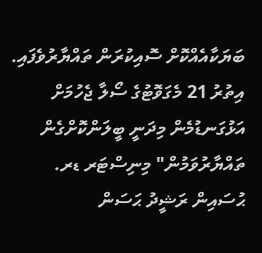ބަޔަކާއެއްކޮށް ސޮއިކުރަން ތައްޔާރުވެފައި. އިތުރު 21 މެގަވޮޓުގެ ސޯލާ ޖެހުމަށް އަޅުގަނޑުމެން މިދަނީ ބީލަންކޮށްގެން ތައްޔާރުވަމުން" މިނިސްޓަރ ޑރ. ޙުސައިން ރަޝީދު ޙަސަން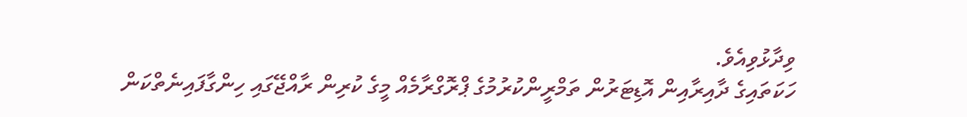ވިދާޅުވިއެވެ.
ހަކަތައިގެ ދާއިރާއިން އޮޑިޓަރުން ތަމްރީންކުރުމުގެ ޕްރޮގްރާމެއް މީގެ ކުރިން ރާއްޖޭގައި ހިންގާފައިނެތްކަން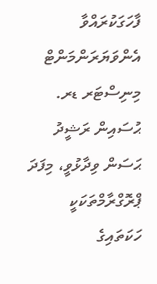ފާހަގަކުރައްވާ އެންވަޔަރަންމަންޓް މިނިސްޓަރ ޑރ. ޙުސައިން ރަޝީދު ޙަސަން ވިދާޅުވީ، މިފަދަ ޕްރޮގްރާމްތަކަކީ ހަކަތައިގެ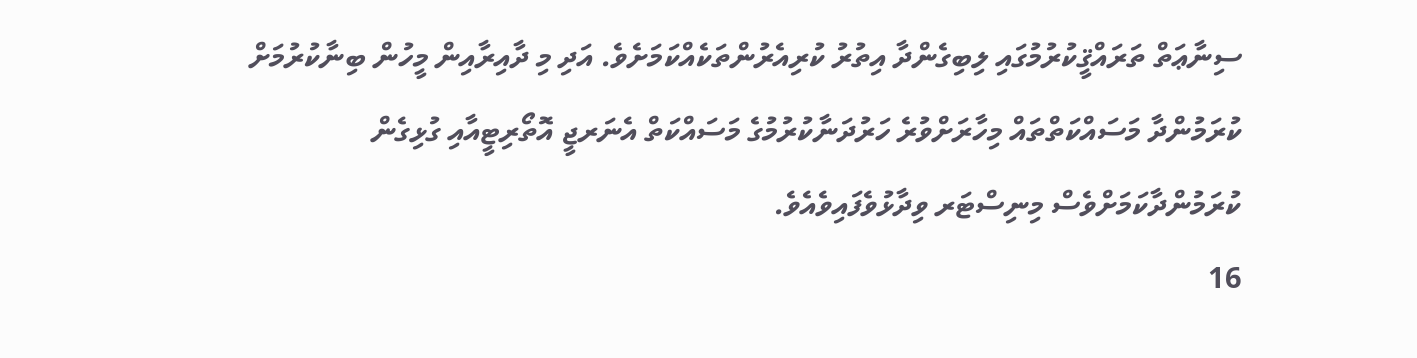ސިނާޢަތް ތަރައްޤީކުރުމުގައި ލިބިގެންދާ އިތުރު ކުރިއެރުންތަކެއްކަމަށެވެ. އަދި މި ދާއިރާއިން މީހުން ބިނާކުރުމަށް ކުރަމުންދާ މަސައްކަތްތައް މިހާރަށްވުރެ ހަރުދަނާކުރުމުގެ މަސައްކަތް އެނަރޖީ އޮތޯރިޓީއާއި ގުޅިގެން ކުރަމުންދާކަމަށްވެސް މިނިސްޓަރ ވިދާޅުވެފައިވެއެވެ.
16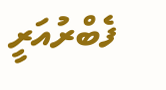ފެބްރުއަރީ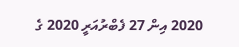2020 އިން 27 ފެބްރުއަރީ 2020 ގެ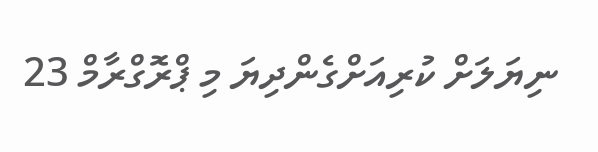ނިޔަލަށް ކުރިއަށްގެންދިޔަ މި ޕްރޮގްރާމް 23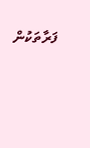ފަރާތަކުން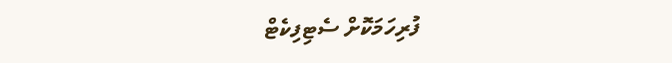ފުރިހަމަކޮށް ސެޓިފިކެޓް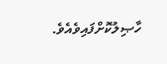ހާޞިލުކޮށްފައިވެއެވެ.